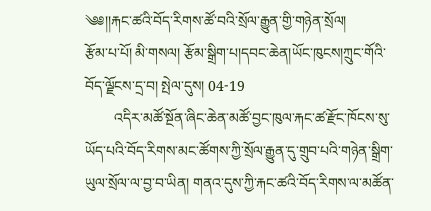༄༅།།རྐང་ཚའི་བོད་རིགས་ཚོ་བའི་སྲོལ་རྒྱུན་གྱི་གཉེན་སྲོལ།
རྩོམ་པ་པོ། མི་གསལ། རྩོམ་སྒྲིག་པ།དབང་ཆེན།ཡོང་ཁུངས།ཀྲུང་གོའི་བོད་ལྗོངས་དྲ་བ། སྤེལ་དུས། 04-19
        འདིར་མཚོ་སྔོན་ཞིང་ཆེན་མཚོ་བྱང་ཁུལ་རྐང་ཚ་རྫོང་ཁོངས་སུ་ཡོད་པའི་བོད་རིགས་མང་ཚོགས་ཀྱི་སྲོལ་རྒྱུན་དུ་གྲུབ་པའི་གཉེན་སྒྲིག་ཡུལ་སྲོལ་ལ་བྱ་བ་ཡིན། གནའ་དུས་ཀྱི་རྐང་ཚའི་བོད་རིགས་ལ་མཚོན་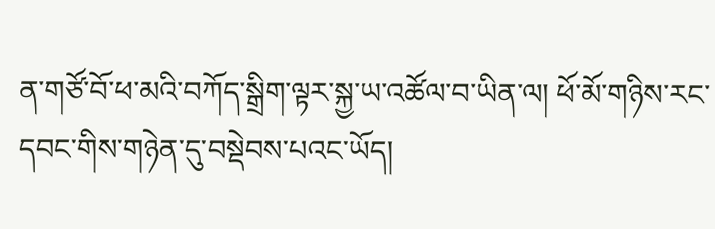ན་གཙོ་བོ་ཕ་མའི་བཀོད་སྒྲིག་ལྟར་སྐྱ་ཡ་འཚོལ་བ་ཡིན་ལ། ཕོ་མོ་གཉིས་རང་དབང་གིས་གཉེན་དུ་བསྡེབས་པའང་ཡོད།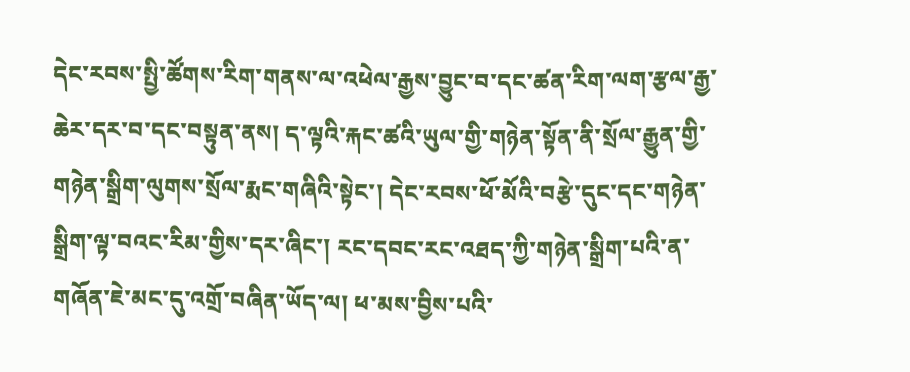དེང་རབས་སྤྱི་ཚོགས་རིག་གནས་ལ་འཕེལ་རྒྱས་བྱུང་བ་དང་ཚན་རིག་ལག་རྩལ་རྒྱ་ཆེར་དར་བ་དང་བསྟུན་ནས། ད་ལྟའི་རྐང་ཚའི་ཡུལ་གྱི་གཉེན་སྟོན་ནི་སྲོལ་རྒྱུན་གྱི་གཉེན་སྒྲིག་ལུགས་སྲོལ་རྨང་གཞིའི་སྟེང་། དེང་རབས་ཕོ་མོའི་བརྩེ་དུང་དང་གཉེན་སྒྲིག་ལྟ་བའང་རིམ་གྱིས་དར་ཞིང་། རང་དབང་རང་འཐད་ཀྱི་གཉེན་སྒྲིག་པའི་ན་གཞོན་ཇེ་མང་དུ་འགྲོ་བཞིན་ཡོད་ལ། ཕ་མས་བྱིས་པའི་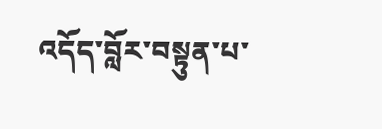འདོད་བློར་བསྟུན་པ་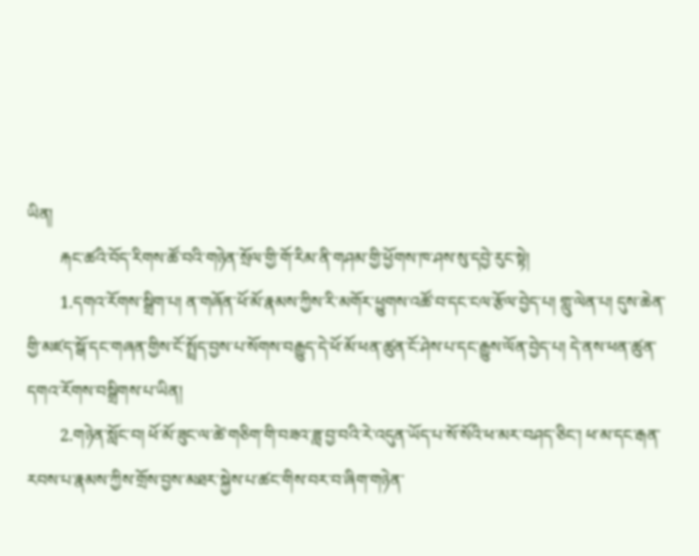ཡིན།
        རྐང་ཚའི་བོད་རིགས་ཚོ་བའི་གཉེན་སྲོལ་གྱི་གོ་རིམ་ནི་གཤམ་གྱི་ཕྱོགས་ཁ་ཤས་སུ་དབྱེ་རུང་སྟེ།
        1.དགའ་རོགས་སྒྲིག་པ། ན་གཞོན་ཕོ་མོ་རྣམས་ཀྱིས་རི་མགོར་ཕྱུགས་འཚོ་བ་དང་ངལ་རྩོལ་བྱེད་པ། གླུ་ལེན་པ། དུས་ཆེན་གྱི་མཛད་སྒོ་དང་གཞན་གྱིས་ངོ་སྤྲོད་བྱས་པ་སོགས་བརྒྱུད་དེ་ཕོ་མོ་ཕན་ཚུན་ངོ་ཤེས་པ་དང་རྒྱུས་ལོན་བྱེད་པ། དེ་ནས་ཕན་ཚུན་དགའ་རོགས་བསྒྲིགས་པ་ཡིན།
        2.གཉེན་སློང་བ། ཕོ་མོ་ཟུང་ལ་ཚེ་གཅིག་གི་བཟའ་ཟླ་བྱ་བའི་རེ་འདུན་ཡོད་པ་སོ་སོའི་ཕ་མར་བཤད་ཅིང་། ཕ་མ་དང་རྒན་རབས་པ་རྣམས་ཀྱིས་གྲོས་བྱས་མཐར་སྐྱེས་པ་ཚང་གིས་བར་བ་ཞིག་གཉེན་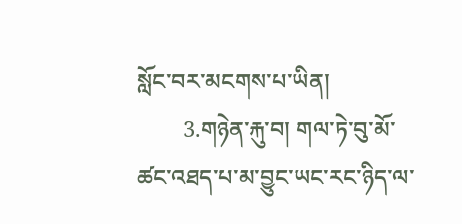སློང་བར་མངགས་པ་ཡིན།
        3.གཉེན་རྐུ་བ། གལ་ཏེ་བུ་མོ་ཚང་འཐད་པ་མ་བྱུང་ཡང་རང་ཉིད་ལ་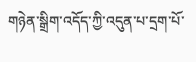གཉེན་སྒྲིག་འདོད་ཀྱི་འདུན་པ་དྲག་པོ་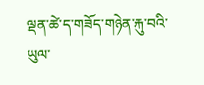ལྡན་ཚེ་ད་གཟོད་གཉེན་རྐུ་བའི་ཡུལ་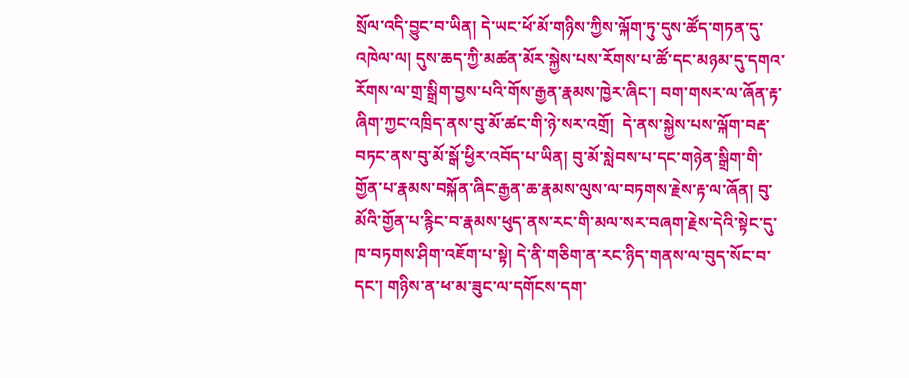སྲོལ་འདི་བྱུང་བ་ཡིན། དེ་ཡང་ཕོ་མོ་གཉིས་ཀྱིས་ལྐོག་ཏུ་དུས་ཚོད་གཏན་དུ་འཁེལ་ལ། དུས་ཆད་ཀྱི་མཚན་མོར་སྐྱེས་པས་རོགས་པ་ཚོ་དང་མཉམ་དུ་དགའ་རོགས་ལ་གྲ་སྒྲིག་བྱས་པའི་གོས་རྒྱན་རྣམས་ཁྱེར་ཞིང་། བག་གསར་ལ་ཞོན་རྟ་ཞིག་ཀྱང་འཁྲིད་ནས་བུ་མོ་ཚང་གི་ཉེ་སར་འགྲོ།  དེ་ནས་སྐྱེས་པས་ལྐོག་བརྡ་བཏང་ནས་བུ་མོ་སྒོ་ཕྱིར་འབོད་པ་ཡིན། བུ་མོ་སླེབས་པ་དང་གཉེན་སྒྲིག་གི་གྱོན་པ་རྣམས་བསྐོན་ཞིང་རྒྱན་ཆ་རྣམས་ལུས་ལ་བཏགས་རྗེས་རྟ་ལ་ཞོན། བུ་མོའི་གྱོན་པ་རྙིང་བ་རྣམས་ཕུད་ནས་རང་གི་མལ་སར་བཞག་རྗེས་དེའི་སྟེང་དུ་ཁ་བཏགས་ཤིག་འཇོག་པ་སྟེ། དེ་ནི་གཅིག་ན་རང་ཉིད་གནས་ལ་བུད་སོང་བ་དང་། གཉིས་ན་ཕ་མ་ཟུང་ལ་དགོངས་དག་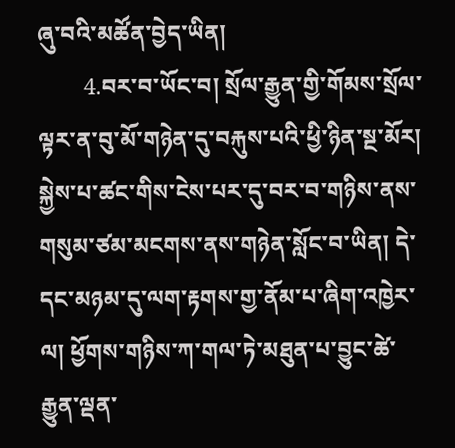ཞུ་བའི་མཚོན་བྱེད་ཡིན།
        4.བར་བ་ཡོང་བ། སྲོལ་རྒྱུན་གྱི་གོམས་སྲོལ་ལྟར་ན་བུ་མོ་གཉེན་དུ་བརྐུས་པའི་ཕྱི་ཉིན་སྔ་མོར། སྐྱེས་པ་ཚང་གིས་ངེས་པར་དུ་བར་བ་གཉིས་ནས་གསུམ་ཙམ་མངགས་ནས་གཉེན་སློང་བ་ཡིན། དེ་དང་མཉམ་དུ་ལག་རྟགས་གྱ་ནོམ་པ་ཞིག་འཁྱེར་ལ། ཕྱོགས་གཉིས་ཀ་གལ་ཏེ་མཐུན་པ་བྱུང་ཚེ་རྒྱུན་ལྡན་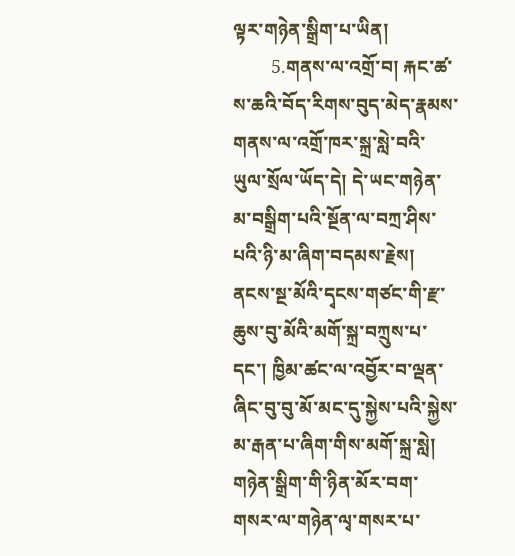ལྟར་གཉེན་སྒྲིག་པ་ཡིན།
        5.གནས་ལ་འགྲོ་བ། རྐང་ཚ་ས་ཆའི་བོད་རིགས་བུད་མེད་རྣམས་གནས་ལ་འགྲོ་ཁར་སྐྲ་སླེ་བའི་ཡུལ་སྲོལ་ཡོད་དེ། དེ་ཡང་གཉེན་མ་བསྒྲིག་པའི་སྔོན་ལ་བཀྲ་ཤིས་པའི་ཉི་མ་ཞིག་བདམས་རྗེས། ནངས་སྔ་མོའི་དྭངས་གཙང་གི་རྫ་ཆུས་བུ་མོའི་མགོ་སྐྲ་བཀྲུས་པ་དང་། ཁྱིམ་ཚང་ལ་འབྱོར་བ་ལྡན་ཞིང་བུ་བུ་མོ་མང་དུ་སྐྱེས་པའི་སྐྱེས་མ་རྒན་པ་ཞིག་གིས་མགོ་སྐྲ་སླེ། གཉེན་སྒྲིག་གི་ཉིན་མོར་བག་གསར་ལ་གཉེན་ལྭ་གསར་པ་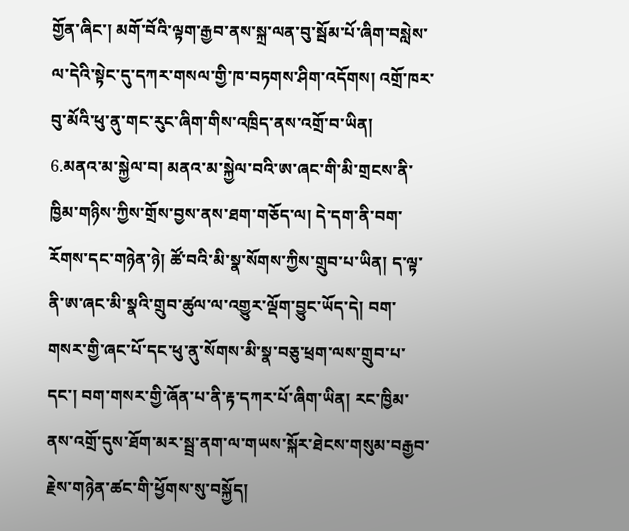གྱོན་ཞིང་། མགོ་བོའི་ལྟག་རྒྱབ་ནས་སྐྲ་ལན་བུ་སྦོམ་པོ་ཞིག་བསླེས་ལ་དེའི་སྟེང་དུ་དཀར་གསལ་གྱི་ཁ་བཏགས་ཤིག་འདོགས། འགྲོ་ཁར་བུ་མོའི་ཕུ་ནུ་གང་རུང་ཞིག་གིས་འཁྲིད་ནས་འགྲོ་བ་ཡིན།
6.མནའ་མ་སྐྱེལ་བ། མནའ་མ་སྐྱེལ་བའི་ཨ་ཞང་གི་མི་གྲངས་ནི་ཁྱིམ་གཉིས་ཀྱིས་གྲོས་བྱས་ནས་ཐག་གཅོད་ལ། དེ་དག་ནི་བག་རོགས་དང་གཉེན་ཉེ། ཚོ་བའི་མི་སྣ་སོགས་ཀྱིས་གྲུབ་པ་ཡིན། ད་ལྟ་ནི་ཨ་ཞང་མི་སྣའི་གྲུབ་ཚུལ་ལ་འགྱུར་ལྡོག་བྱུང་ཡོད་དེ། བག་གསར་གྱི་ཞང་པོ་དང་ཕུ་ནུ་སོགས་མི་སྣ་བཅུ་ཕྲག་ལས་གྲུབ་པ་དང་། བག་གསར་གྱི་ཞོན་པ་ནི་རྟ་དཀར་པོ་ཞིག་ཡིན། རང་ཁྱིམ་ནས་འགྲོ་དུས་ཐོག་མར་སྦྲ་ནག་ལ་གཡས་སྐོར་ཐེངས་གསུམ་བརྒྱབ་རྗེས་གཉེན་ཚང་གི་ཕྱོགས་སུ་བསྐྱོད།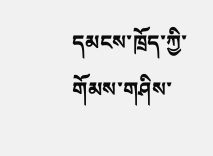དམངས་ཁྲོད་ཀྱི་གོམས་གཤིས་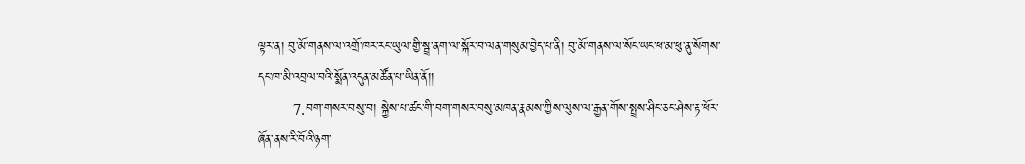ལྟར་ན། བུ་མོ་གནས་ལ་འགྲོ་ཁར་རང་ཡུལ་གྱི་སྦྲ་ནག་ལ་སྐོར་བ་ལན་གསུམ་བྱེད་པ་ནི། བུ་མོ་གནས་ལ་སོང་ཡང་ཕ་མ་ཕུ་ནུ་སོགས་དང་ཁ་མི་འབྲལ་བའི་སྨོན་འདུན་མཚོན་པ་ཡིན་ནོ།།
        7.བག་གསར་བསུ་བ། སྐྱེས་པ་ཚང་གི་བག་གསར་བསུ་མཁན་རྣམས་ཀྱིས་ལུས་ལ་རྒྱན་གོས་སྤྲས་ཤིང་ཅང་ཤེས་རྟ་ཕོར་ཞོན་ནས་རི་བོའི་ཉག་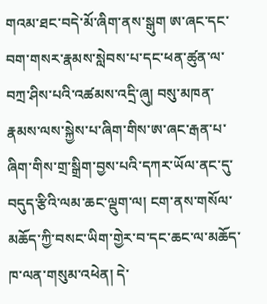གའམ་ཐང་བདེ་མོ་ཞིག་ནས་སྒུག ཨ་ཞང་དང་བག་གསར་རྣམས་སླེབས་པ་དང་ཕན་ཚུན་ལ་བཀྲ་ཤིས་པའི་འཚམས་འདྲི་ཞུ། བསུ་མཁན་རྣམས་ལས་སྐྱེས་པ་ཞིག་གིས་ཨ་ཞང་རྒན་པ་ཞིག་གིས་གྲ་སྒྲིག་བྱས་པའི་དཀར་ཡོལ་ནང་དུ་བདུད་རྩིའི་ལམ་ཆང་ལྡུག་ལ། ངག་ནས་གསོལ་མཆོད་ཀྱི་བསང་ཡིག་གྱེར་བ་དང་ཆང་ལ་མཆོད་ཁ་ལན་གསུམ་འཕེན། དེ་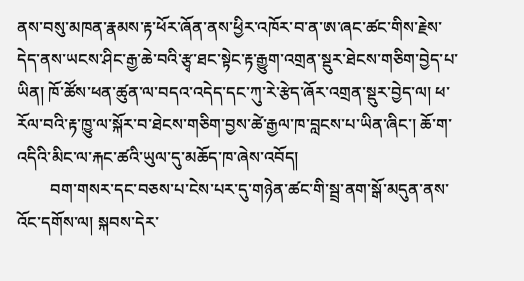ནས་བསུ་མཁན་རྣམས་རྟ་ཕོར་ཞོན་ནས་ཕྱིར་འཁོར་བ་ན་ཨ་ཞང་ཚང་གིས་རྗེས་དེད་ནས་ཡངས་ཤིང་རྒྱ་ཆེ་བའི་རྩྭ་ཐང་སྟེང་རྟ་རྒྱུག་འགྲན་སྡུར་ཐེངས་གཅིག་བྱེད་པ་ཡིན། ཁོ་ཚོས་ཕན་ཚུན་ལ་བདའ་འདེད་དང་ཀུ་རེ་རྩེད་ཞོར་འགྲན་སྡུར་བྱེད་ལ། ཕ་རོལ་བའི་རྟ་ཁྱུ་ལ་སྐོར་བ་ཐེངས་གཅིག་བྱས་ཚེ་རྒྱལ་ཁ་བླངས་པ་ཡིན་ཞིང་། ཆོ་ག་འདིའི་མིང་ལ་རྐང་ཚའི་ཡུལ་དུ་མཆོད་ཁ་ཞེས་འབོད།
        བག་གསར་དང་བཅས་པ་ངེས་པར་དུ་གཉེན་ཚང་གི་སྦྲ་ནག་སྒོ་མདུན་ནས་འོང་དགོས་ལ། སྐབས་དེར་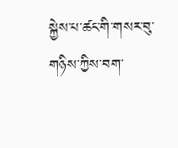སྐྱེས་པ་ཚང་གི་གསར་བུ་གཉིས་ཀྱིས་བག་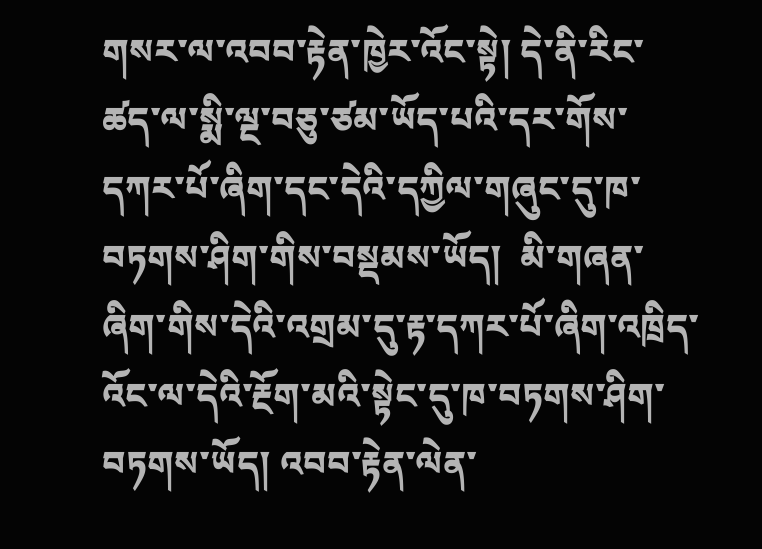གསར་ལ་འབབ་རྟེན་ཁྱེར་འོང་སྟེ། དེ་ནི་རིང་ཚད་ལ་སྨི་ལྔ་བཅུ་ཙམ་ཡོད་པའི་དར་གོས་དཀར་པོ་ཞིག་དང་དེའི་དཀྱིལ་གཞུང་དུ་ཁ་བཏགས་ཤིག་གིས་བསྡམས་ཡོད།  མི་གཞན་ཞིག་གིས་དེའི་འགྲམ་དུ་རྟ་དཀར་པོ་ཞིག་འཁྲིད་འོང་ལ་དེའི་རྔོག་མའི་སྟེང་དུ་ཁ་བཏགས་ཤིག་བཏགས་ཡོད། འབབ་རྟེན་ལེན་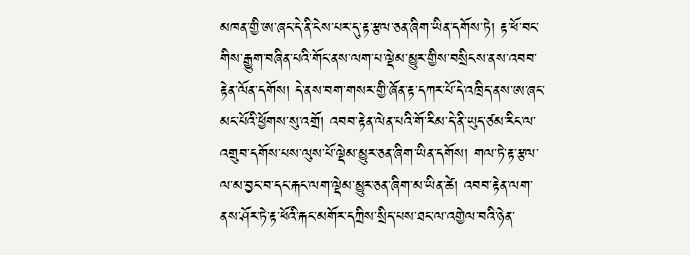མཁན་གྱི་ཨ་ཞང་དེ་ནི་ངེས་པར་དུ་རྟ་རྩལ་ཅན་ཞིག་ཡིན་དགོས་ཏེ། རྟ་ཕོ་བང་གིས་རྒྱུག་བཞིན་པའི་གོང་ནས་ལག་པ་ལྡེམ་མྱུར་གྱིས་བསྲིངས་ནས་འབབ་རྟེན་ལོན་དགོས། དེ་ནས་བག་གསར་གྱི་ཞོན་རྟ་དཀར་པོ་དེ་འཁྲིད་ནས་ཨ་ཞང་མང་པོའི་ཕྱོགས་སུ་འགྲོ། འབབ་རྟེན་ལེན་པའི་གོ་རིམ་དེ་ནི་ཡུད་ཙམ་རིང་ལ་འགྲུབ་དགོས་པས་ལུས་པོ་ལྡེམ་མྱུར་ཅན་ཞིག་ཡིན་དགོས། གལ་ཏེ་རྟ་རྩལ་ལ་མ་བྱང་བ་དང་རྐང་ལག་ལྡེམ་མྱུར་ཅན་ཞིག་མ་ཡིན་ཚེ། འབབ་རྟེན་ལག་ནས་ཤོར་ཏེ་རྟ་ཕོའི་རྐང་མགོར་དཀྲིས་སྲིད་པས་ཐང་ལ་འགྱེལ་བའི་ཉེན་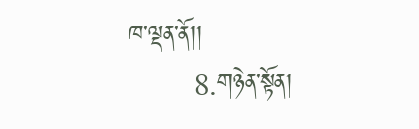ཁ་ལྡན་ནོ།།
        8.གཉེན་སྟོན།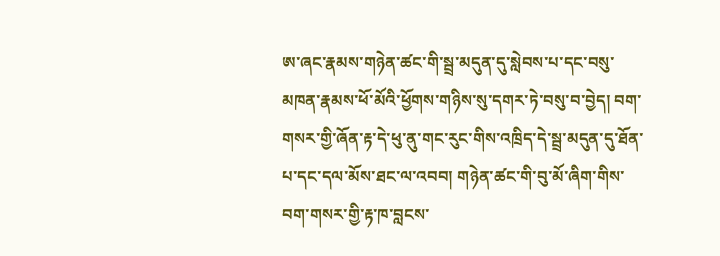ཨ་ཞང་རྣམས་གཉེན་ཚང་གི་སྦྲ་མདུན་དུ་སླེབས་པ་དང་བསུ་མཁན་རྣམས་ཕོ་མོའི་ཕྱོགས་གཉིས་སུ་དགར་ཏེ་བསུ་བ་བྱེད། བག་གསར་གྱི་ཞོན་རྟ་དེ་ཕུ་ནུ་གང་རུང་གིས་འཁྲིད་དེ་སྦྲ་མདུན་དུ་ཐོན་པ་དང་དལ་མོས་ཐང་ལ་འབབ། གཉེན་ཚང་གི་བུ་མོ་ཞིག་གིས་བག་གསར་གྱི་རྟ་ཁ་བླངས་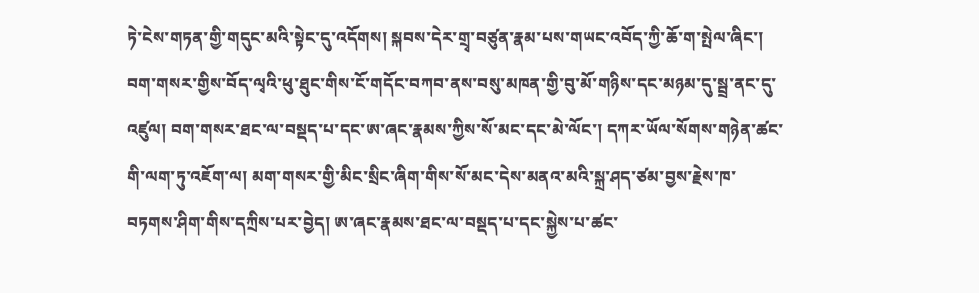ཏེ་ངེས་གཏན་གྱི་གདུང་མའི་སྟེང་དུ་འདོགས། སྐབས་དེར་གྲྭ་བཙུན་རྣམ་པས་གཡང་འབོད་ཀྱི་ཆོ་ག་སྤེལ་ཞིང་། བག་གསར་གྱིས་བོད་ལྭའི་ཕུ་ཐུང་གིས་ངོ་གདོང་བཀབ་ནས་བསུ་མཁན་གྱི་བུ་མོ་གཉིས་དང་མཉམ་དུ་སྦྲ་ནང་དུ་འཛུལ། བག་གསར་ཐང་ལ་བསྡད་པ་དང་ཨ་ཞང་རྣམས་ཀྱིས་སོ་མང་དང་མེ་ལོང་། དཀར་ཡོལ་སོགས་གཉེན་ཚང་གི་ལག་ཏུ་འཇོག་ལ། མག་གསར་གྱི་མིང་སྲིང་ཞིག་གིས་སོ་མང་དེས་མནའ་མའི་སྐྲ་ཤད་ཙམ་བྱས་རྗེས་ཁ་བཏགས་ཤིག་གིས་དཀྲིས་པར་བྱེད། ཨ་ཞང་རྣམས་ཐང་ལ་བསྡད་པ་དང་སྐྱེས་པ་ཚང་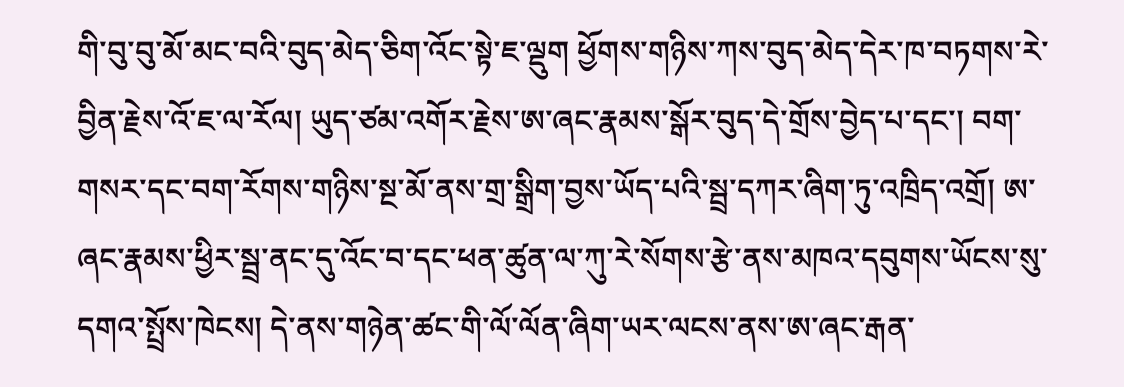གི་བུ་བུ་མོ་མང་བའི་བུད་མེད་ཅིག་འོང་སྟེ་ཇ་ལྡུག ཕྱོགས་གཉིས་ཀས་བུད་མེད་དེར་ཁ་བཏགས་རེ་བྱིན་རྗེས་འོ་ཇ་ལ་རོལ། ཡུད་ཙམ་འགོར་རྗེས་ཨ་ཞང་རྣམས་སྒོར་བུད་དེ་གྲོས་བྱེད་པ་དང་། བག་གསར་དང་བག་རོགས་གཉིས་སྔ་མོ་ནས་གྲ་སྒྲིག་བྱས་ཡོད་པའི་སྦྲ་དཀར་ཞིག་ཏུ་འཁྲིད་འགྲོ། ཨ་ཞང་རྣམས་ཕྱིར་སྦྲ་ནང་དུ་འོང་བ་དང་ཕན་ཚུན་ལ་ཀུ་རེ་སོགས་རྩེ་ནས་མཁའ་དབུགས་ཡོངས་སུ་དགའ་སྤྲོས་ཁེངས། དེ་ནས་གཉེན་ཚང་གི་ལོ་ལོན་ཞིག་ཡར་ལངས་ནས་ཨ་ཞང་རྒན་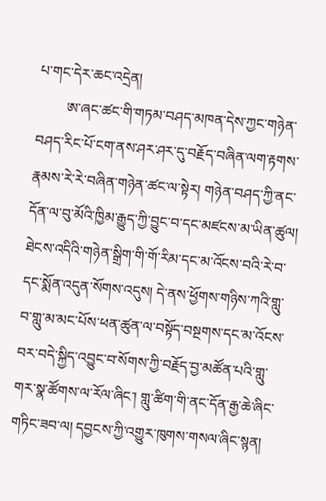པ་གང་དེར་ཆང་འདྲེན།
        ཨ་ཞང་ཚང་གི་གཏམ་བཤད་མཁན་དེས་ཀྱང་གཉེན་བཤད་རིང་པོ་ངག་ནས་ཤར་ཤར་དུ་བརྗོད་བཞིན་ལག་རྟགས་རྣམས་རེ་རེ་བཞིན་གཉེན་ཚང་ལ་སྟེར། གཉེན་བཤད་ཀྱི་ནང་དོན་ལ་བུ་མོའི་ཁྱིམ་རྒྱུད་ཀྱི་བྱུང་བ་དང་མཛངས་མ་ཡིན་ཚུལ། ཐེངས་འདིའི་གཉེན་སྒྲིག་གི་གོ་རིམ་དང་མ་འོངས་བའི་རེ་བ་དང་སྨོན་འདུན་སོགས་འདུས། དེ་ནས་ཕྱོགས་གཉིས་ཀའི་གླུ་བ་གླུ་མ་མང་པོས་ཕན་ཚུན་ལ་བསྟོད་བསྔགས་དང་མ་འོངས་བར་བདེ་སྐྱིད་འབྱུང་བ་སོགས་ཀྱི་བརྗོད་བྱ་མཚོན་པའི་གླུ་གར་སྣ་ཚོགས་ལ་རོལ་ཞིང་། གླུ་ཚིག་གི་ནང་དོན་རྒྱ་ཆེ་ཞིང་གཏིང་ཟབ་ལ། དབྱངས་ཀྱི་འགྱུར་ཁུགས་གསལ་ཞིང་སྙན།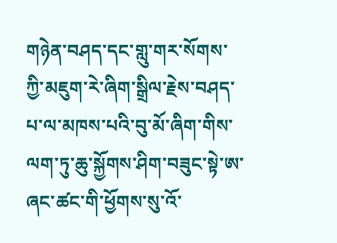གཉེན་བཤད་དང་གླུ་གར་སོགས་ཀྱི་མཇུག་རེ་ཞིག་སྒྲིལ་རྗེས་བཤད་པ་ལ་མཁས་པའི་བུ་མོ་ཞིག་གིས་ལག་ཏུ་ཆུ་སྐྱོགས་ཤིག་བཟུང་སྟེ་ཨ་ཞང་ཚང་གི་ཕྱོགས་སུ་འོ་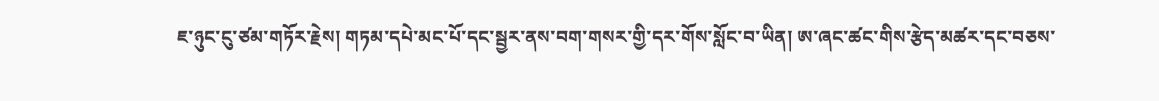ཇ་ཉུང་ངུ་ཙམ་གཏོར་རྗེས། གཏམ་དཔེ་མང་པོ་དང་སྦྱར་ནས་བག་གསར་གྱི་དར་གོས་སློང་བ་ཡིན། ཨ་ཞང་ཚང་གིས་རྩེད་མཚར་དང་བཅས་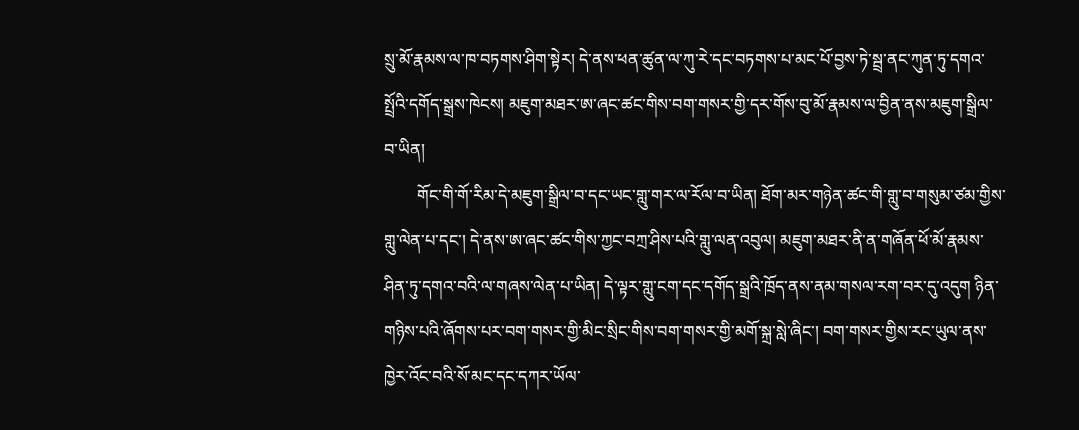སྲུ་མོ་རྣམས་ལ་ཁ་བཏགས་ཤིག་སྟེར། དེ་ནས་ཕན་ཚུན་ལ་ཀུ་རེ་དང་བཏགས་པ་མང་པོ་བྱས་ཏེ་སྦྲ་ནང་ཀུན་ཏུ་དགའ་སྤྲོའི་དགོད་སྒྲས་ཁེངས། མཇུག་མཐར་ཨ་ཞང་ཚང་གིས་བག་གསར་གྱི་དར་གོས་བུ་མོ་རྣམས་ལ་བྱིན་ནས་མཇུག་སྒྲིལ་བ་ཡིན།
        གོང་གི་གོ་རིམ་དེ་མཇུག་སྒྲིལ་བ་དང་ཡང་གླུ་གར་ལ་རོལ་བ་ཡིན། ཐོག་མར་གཉེན་ཚང་གི་གླུ་བ་གསུམ་ཙམ་གྱིས་གླུ་ལེན་པ་དང་། དེ་ནས་ཨ་ཞང་ཚང་གིས་ཀྱང་བཀྲ་ཤིས་པའི་གླུ་ལན་འབུལ། མཇུག་མཐར་ནི་ན་གཞོན་ཕོ་མོ་རྣམས་ཤིན་ཏུ་དགའ་བའི་ལ་གཞས་ལེན་པ་ཡིན། དེ་ལྟར་གླུ་ངག་དང་དགོད་སྒྲའི་ཁྲོད་ནས་ནམ་གསལ་རག་བར་དུ་འདུག ཉིན་གཉིས་པའི་ཞོགས་པར་བག་གསར་གྱི་མིང་སྲིང་གིས་བག་གསར་གྱི་མགོ་སྐྲ་སླེ་ཞིང་། བག་གསར་གྱིས་རང་ཡུལ་ནས་ཁྱེར་འོང་བའི་སོ་མང་དང་དཀར་ཡོལ་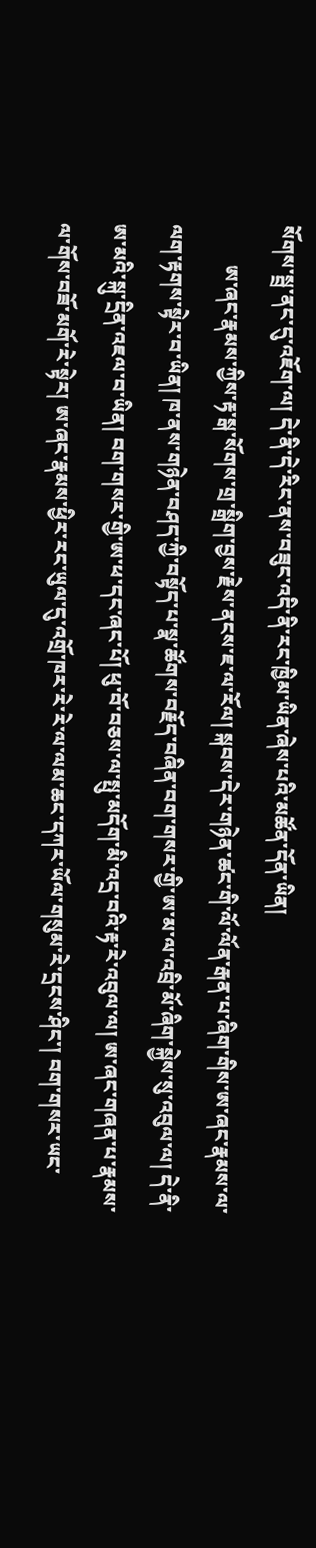སོགས་སྦྲ་ནང་དུ་འཇོག་ལ། དེ་ནི་དེ་རིང་ནས་བཟུང་འདི་ནི་རང་ཁྱིམ་ཡིན་ཞེས་པའི་མཚོན་དོན་ཡིན།
        ཨ་ཞང་རྣམས་ཀྱིས་རྟ་སྒ་སོགས་གྲ་སྒྲིག་བྱས་རྗེས་ནངས་ཇ་ལ་རོལ། སྐབས་དེར་གཉེན་ཚང་གི་ལོ་ལོན་རྒན་པ་ཞིག་གིས་ཨ་ཞང་རྣམས་ལ་ལག་རྟགས་སྟེར་བ་ཡིན། ཁ་ནས་གཉེན་བཤད་ཀྱི་བསྟོད་པ་སྣ་ཚོགས་བརྗོད་བཞིན་བག་གསར་གྱི་ཨ་མ་ལ་འབྲི་མོ་ཞིག་སྐྱེས་སུ་འབུལ་ལ། དེ་ནི་ཨ་མའི་སྐུ་དྲིན་འཇལ་བ་ཡིན། བག་གསར་གྱི་ཨ་ཕ་དང་ཞང་པོ། ཕུ་བོ་བཅས་ལ་སྤུ་མདོག་མི་འདྲ་བའི་རྟ་རེ་འབུལ་ལ། ཨ་ཞང་གཞན་པ་རྣམས་ལ་གོས་བཟོ་མགོ་རེ་སྟེར། ཨ་ཞང་རྣམས་ཕྱིར་རང་ཡུལ་དུ་འགྲོ་ཁར་རེ་རེ་ལ་ལམ་ཆང་དཀར་ཡོལ་གསུམ་རེ་དྲངས་ཤིང་། བག་གསར་ཡང་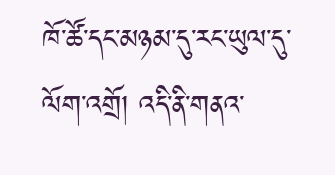ཁོ་ཚོ་དང་མཉམ་དུ་རང་ཡུལ་དུ་ལོག་འགྲོ། འདི་ནི་གནའ་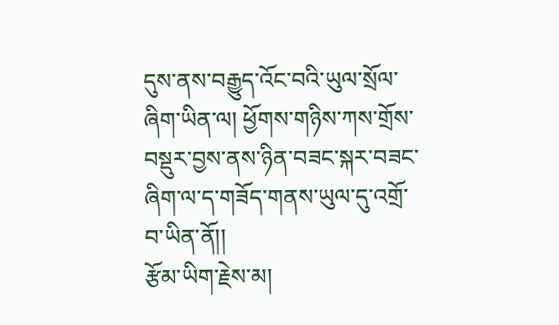དུས་ནས་བརྒྱུད་འོང་བའི་ཡུལ་སྲོལ་ཞིག་ཡིན་ལ། ཕྱོགས་གཉིས་ཀས་གྲོས་བསྡུར་བྱས་ནས་ཉིན་བཟང་སྐར་བཟང་ཞིག་ལ་ད་གཟོད་གནས་ཡུལ་དུ་འགྲོ་བ་ཡིན་ནོ།།
རྩོམ་ཡིག་རྗེས་མ།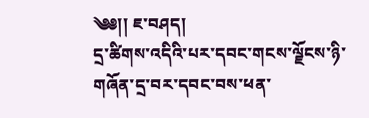༄༅།། ཇ་བཤད།
དྲ་ཚིགས་འདིའི་པར་དབང་གངས་ལྗོངས་ཉི་གཞོན་དྲ་བར་དབང་བས་ཕན་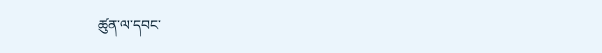ཚུན་ལ་དབང་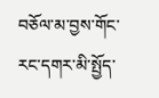བཅོལ་མ་བྱས་གོང་རང་དགར་མི་སྤྱོད་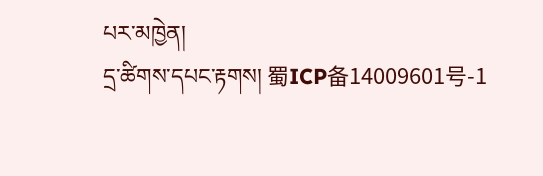པར་མཁྱེན།
དྲ་ཚིགས་དཔང་རྟགས། 蜀ICP备14009601号-1